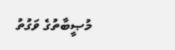މުޞީބާތުގެ ވަގުތު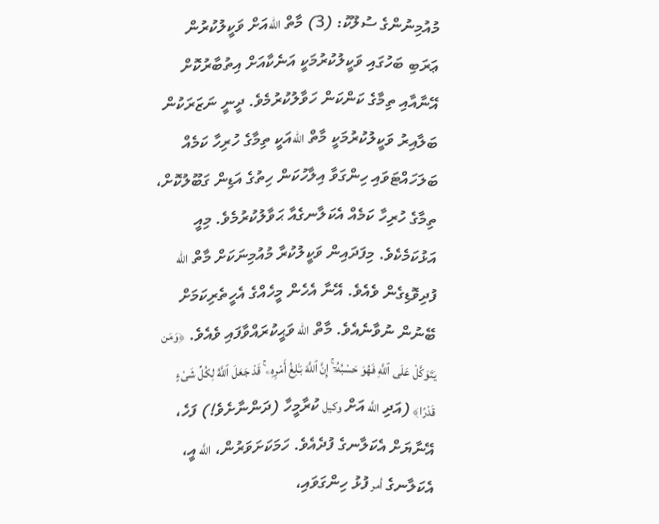މުއުމިނުންގެ ސުލޫކު: (3) މާތް اللهއަށް ވަކީލުކުރުން
ޢަރަބި ބަހުގައި ވަކީލުކުރުމަކީ އަނެކާއަށް އިތުބާރުކޮށް އޭނާއާއި ތިމާގެ ކަންކަން ހަވާލުކުރުމެވެ. ދީނީ ނަޒަރަކުން ބަލާއިރު ވަކީލުކުރުމަކީ މާތް اللهއަކީ ތިމާގެ ހުރިހާ ކަމެއް ބަލަހައްޓަވައި ހިންގަވާ އިލާހުކަން ހިތުގެ އަޑިން ގަބޫލުކޮށް، ތިމާގެ ހުރިހާ ކަމެއް އެކަލާނގެއާ ޙަވާލުކުރުމެވެ. މިއީ އަޅުކަމެކެވެ. މިފަދައިން ވަކީލުކުރާ މުއުމިނަކަށް މާތް الله ފުދިވޮޑިގެން ވެއެވެ. އޭނާ އެހެން މީހެއްގެ އެހީތެރިކަމަށް ބޭނުން ނުވާނެއެވެ. މާތް الله ވަޙީކުރައްވާފައި ވެއެވެ. ﴿وَمَن يَتَوَكَّلْ عَلَى ٱللَّهِ فَهُوَ حَسْبُهُۥٓ ۚ إِنَّ ٱللَّهَ بَـٰلِغُ أَمْرِهِۦ ۚ قَدْ جَعَلَ ٱللَّهُ لِكُلِّ شَىْءٍ قَدْرًا﴾ (އަދި اللَّه އަށް وكيل ކުރާމީހާ (ދަންނާށެވެ!) ފަހެ، އޭނާޔަށް އެކަލާނގެ ފުދެއެވެ. ހަމަކަށަވަރުން، اللَّه އީ، އެކަލާނގެ أمر ފުޅު ހިންގަވައި،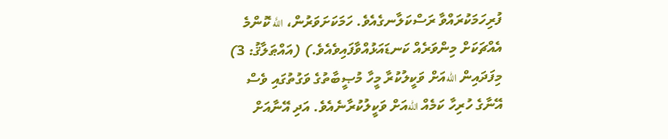ފުރިހަމަކުރައްވާ ރަސްކަލާނގެއެވެ. ހަމަކަށަވަރުން، اللَّه ކޮންމެ އެއްޗަކަށް މިންވަރެއް ކަނޑައަޅުއްވާފައިވެއެވެ.) (އައްޠަލާޤު: 3)
މިފަދައިން اللهއަށް ވަކީލުކުރާ މީހާ މުޞީބާތުގެ ވަގުތުގައި ވެސް އޭނާގެ ހުރިހާ ކަމެއް اللهއަށް ވަކީލުކުރާނެއެވެ. އަދި އޭނާއަށް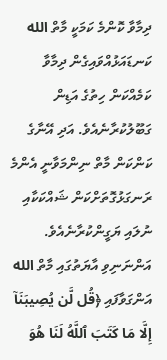ދިމާވާ ކޮންމެ ކަމަކީ މާތް الله ކަނޑައަޅުއްވައިގެން ދިމާވާ ކަމެއްކަން ހިތުގެ އަޑިން ގަބޫލުކުރާނެއެވެ. އަދި އޭނާގެ ކަންކަން މާތް ނިންމަވާނީ އެންމެ ރަނގަޅުގޮތަށްކަން ޝައްކަކާއި ނުލައި ޔަގީންކުރާނެއެވެ. އަންނަނިވި އާޔަތުގައި މާތް الله އަންގަވާފައި ﴿قُل لَّن يُصِيبَنَآ إِلَّا مَا كَتَبَ ٱللَّهُ لَنَا هُوَ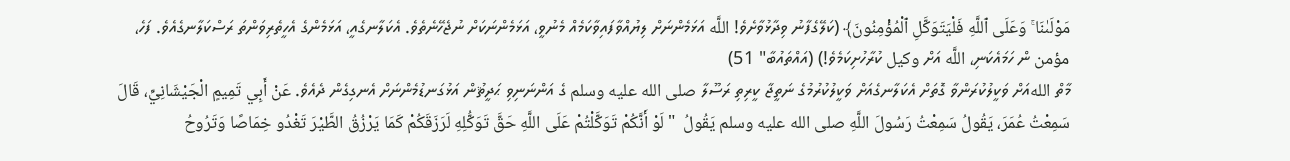مَوْلَىٰنَا ۚ وَعَلَى ٱللَّهِ فَلْيَتَوَكَّلِ ٱلْمُؤْمِنُونَ﴾ (ކަލޭގެފާނު ވިދާޅުވާށެވެ! اللَّه އަޅަމެންނަށް ލިޔުއްވާފައިވާކަމެއް މެނުވީ، އަޅަމެންނަކަށް ނުޖެހޭނެތެވެ. އެކަލާނގެއީ، އަޅަމެންގެ އެހީތެރިވަންތަ ރަސްކަލާނގެއެވެ. ފަހެ، مؤمن ން ހަމައެކަނި، اللَّه އަށް وكيل ކުރާހުށިކަމެވެ!) (އައްތައުބާ" 51)
މާތް اللهއަށް ވަކީލުކުރަންވާ ގޮތަށް އެކަލާނގެއަށް ވަކީލުކުރުމުގެ ނަތީޖާ ކީރިތި ރަސޫލާ صلى الله عليه وسلم ގެ އަންނަނިވި ޙަދީޘުން އަޅުގަނޑުމެންނަށް އެނގިގެން ދެއެވެ. عَنْ أَبِي تَمِيمٍ الْجَيْشَانِيِّ، قَالَ سَمِعْتُ عُمَرَ، يَقُولُ سَمِعْتُ رَسُولَ اللَّهِ صلى الله عليه وسلم يَقُولُ  " لَوْ أَنَّكُمْ تَوَكَّلْتُمْ عَلَى اللَّهِ حَقَّ تَوَكُّلِهِ لَرَزَقَكُمْ كَمَا يَرْزُقُ الطَّيْرَ تَغْدُو خِمَاصًا وَتَرُوحُ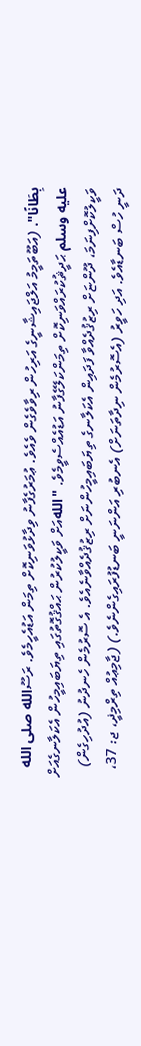بِطَانًا". (އަބޫތަމީމު އަލްޖައިޝާނީގެ އަރިހުން ރިވާވެގެން ވެއެވެ. ޢުމަރުގެފާނު ވިދާޅުވަނިކޮށް ތިމަން އަޑުއެހީމެވެ. ރަސޫالله صلى الله عليه وسلم ޙަދީޘުކުރައްވަނިކޮށް ތިމަންކަލޭގެފާނު އަޑުއެއްސެވީމެވެ. "اللهއަށް ވަކީލުކުރުން ޙައްޤުގޮތުގައި ތިޔަބައިމީހުން އެކަލާނގެއަށް ވަކީލުކޮށްފިނަމަ، ދޫންޏަށް ރިޒުޤުދެއްވާ ފަދައިން އެކަލާނގެ ތިޔަބައިމީހުންނަށް ރިޒުޤުދެއްވާނެއެވެ. އެ ސޮރުމެން ހެނދުނު (އުދުހިގެން) ދަނީ ހުސް ބަނޑާއެވެ. އަދި ހަވީރު (އެސޮރުމެން ނިދާތަނަށް) އެނބުރި އަންނަނީ ބަނޑުފުރައިގެންނެވެ.) (ޖާމިޢުއް ތިރްމިޛީ، ޖ: 37،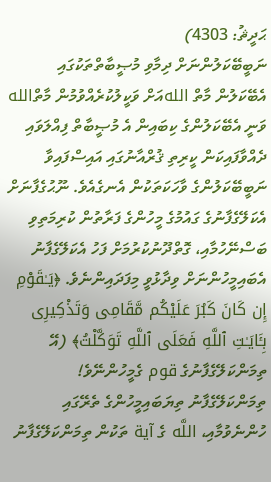ޙަދީޘު: 4303)
ނަބީބޭކަލުންނަށް ދިމާވި މުޞީބާތްތަކުގައި އެބޭކަލުން މާތް اللهއަށް ވަކީލުކުރެއްވުމުން މާތްالله ވަނީ އެބޭކަލުންގެ ކިބައިން އެ މުޞީބާތް ފިއްލަވައި ދެއްވާފައިކަން ކީރިތި ޤުރްއާނުގައި އައިސްފައިވާ ނަބީބޭކަލުންގެ ވާހަކަތަކުން އެނގެއެވެ. ނޫޙުގެފާނަށް އެކަލޭގެފާނުގެ ގައުމުގެ މީހުންގެ ފަރާތުން ކުރިމަތިވި ބަސްނޭހުމާއި، ގޮތްދޫނުކުރުމަށް ފަހު އެކަލޭގެފާނު އެބައިމީހުންނަށް ވިދާޅުވީ މިފަދައިންނެވެ. ﴿يَـٰقَوْمِ إِن كَانَ كَبُرَ عَلَيْكُم مَّقَامِى وَتَذْكِيرِى بِـَٔايَـٰتِ ٱللَّهِ فَعَلَى ٱللَّهِ تَوَكَّلْتُ﴾ (އޭ ތިމަންކަލޭގެފާނުގެ قوم ގެމީހުންނޭވެ! ތިމަންކަލޭގެފާނު ތިޔަބައިމީހުންގެ ތެރޭގައި ހުންނެވުމާއި، اللَّه ގެ آية ތަކުން ތިމަންކަލޭގެފާނު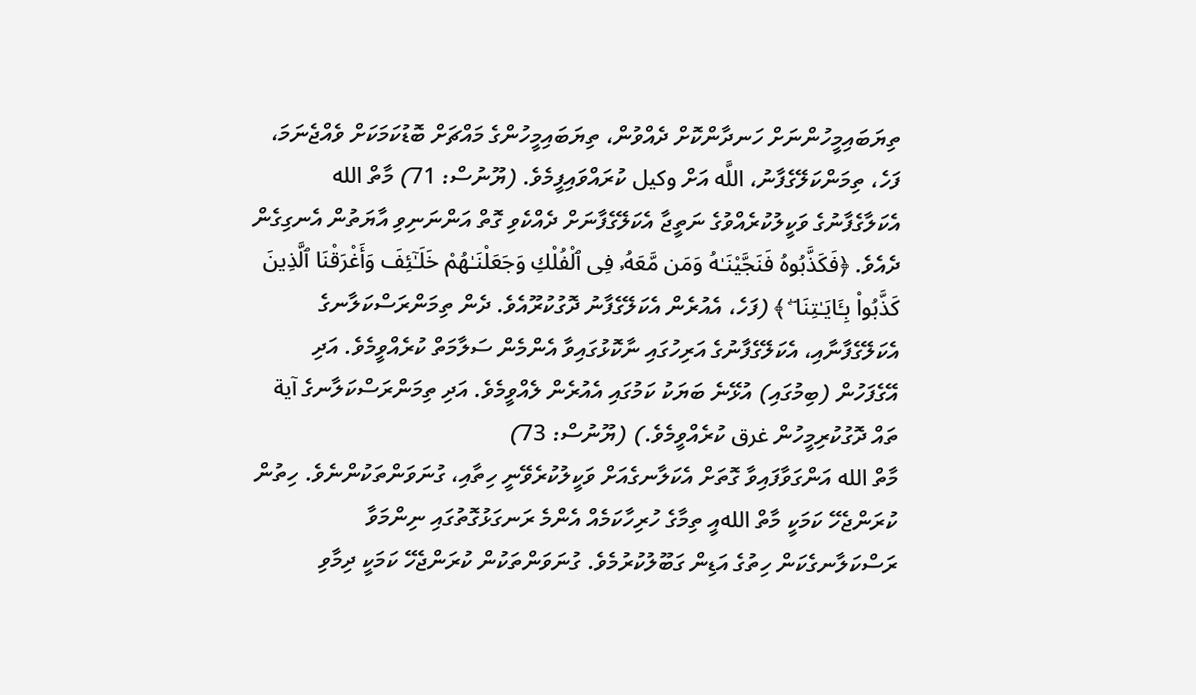ތިޔަބައިމީހުންނަށް ހަނދާންކޮށް ދެއްވުން، ތިޔަބައިމީހުންގެ މައްޗަށް ބޮޑުކަމަކަށް ވެއްޖެނަމަ، ފަހެ، ތިމަންކަލޭގެފާނު، اللَّه އަށް وكيل ކުރައްވައިފީމެވެ. (ޔޫނުސް: 71) މާތް الله އެކަލާގެފާނުގެ ވަކީލުކުރެއްވުގެ ނަތީޖާ އެކަލޭގެފާނަށް ދެއްކެވި ގޮތް އަންނަނިވި އާޔަތުން އެނގިގެން ދެއެވެ. ﴿فَكَذَّبُوهُ فَنَجَّيْنَـٰهُ وَمَن مَّعَهُۥ فِى ٱلْفُلْكِ وَجَعَلْنَـٰهُمْ خَلَـٰٓئِفَ وَأَغْرَقْنَا ٱلَّذِينَ كَذَّبُوا۟ بِـَٔايَـٰتِنَا ۖ ﴾ (ފަހެ، އެއުރެން އެކަލޭގެފާނު ދޮގުކުރޫއެވެ. ދެން ތިމަންރަސްކަލާނގެ އެކަލޭގެފާނާއި، އެކަލޭގެފާނުގެ އަރިހުގައި ނާކޮޅުގައިވާ އެންމެން ސަލާމަތް ކުރެއްވީމެވެ. އަދި އޭގެފަހުން (ބިމުގައި) އުޅޭނެ ބަޔަކު ކަމުގައި އެއުރެން ލެއްވީމެވެ. އަދި ތިމަންރަސްކަލާނގެ آية ތައް ދޮގުކުރިމީހުން غرق ކުރެއްވީމެވެ.) (ޔޫނުސް: 73)
މާތް الله އަންގަވާފައިވާ ގޮތަށް އެކަލާނގެއަށް ވަކީލުކުރެވޭނީ ހިތާއި، ގުނަވަންތަކުންނެވެ. ހިތުން ކުރަންޖެހޭ ކަމަކީ މާތް اللهއީ ތިމާގެ ހުރިހާކަމެއް އެންމެ ރަނގަޅުގޮތުގައި ނިންމަވާ ރަސްކަލާނގެކަން ހިތުގެ އަޑިން ގަބޫލުކުރުމެވެ. ގުނަވަންތަކުން ކުރަންޖެހޭ ކަމަކީ ދިމާވި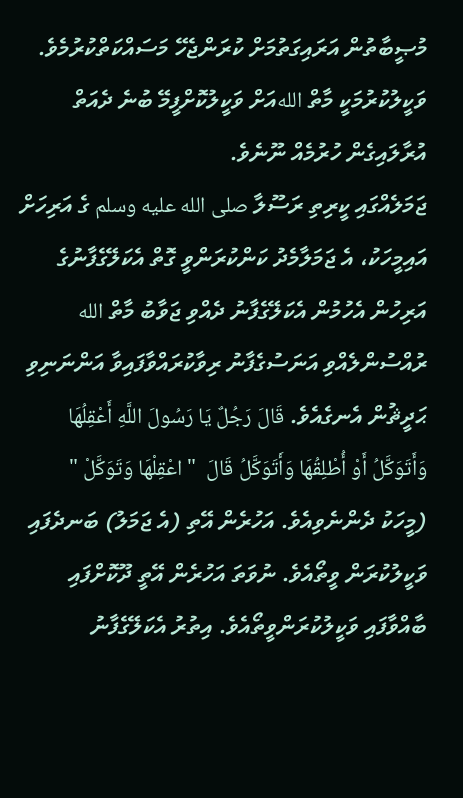މުޞީބާތުން އަރައިގަތުމަށް ކުރަންޖެހޭ މަސައްކަތްކުރުމެވެ. ވަކީލުކުރުމަކީ މާތް اللهއަށް ވަކީލުކޮށްފީމޭ ބުނެ ދެއަތް އުރާލައިގެން ހުރުމެއް ނޫނެވެ.
ޖަމަލެއްގައި ކީރިތި ރަސޫލާ صلى الله عليه وسلم ގެ އަރިހަށް އައިމީހަކު، އެ ޖަމަލާމެދު ކަންކުރަންވީ ގޮތް އެކަލޭގެފާނުގެ އަރިހުން އެހުމުން އެކަލޭގެފާނު ދެއްވި ޖަވާބު މާތް الله ރުއްސުންލެއްވި އަނަސުގެފާނު ރިވާކުރައްވާފައިވާ އަންނަނިވި ޙަދީޘުން އެނގެއެވެ. قَالَ رَجُلٌ يَا رَسُولَ اللَّهِ أَعْقِلُهَا وَأَتَوَكَّلُ أَوْ أُطْلِقُهَا وَأَتَوَكَّلُ قَالَ  " اعْقِلْهَا وَتَوَكَّلْ " (މީހަކު ދެންނެވިއެވެ. އަހުރެން އޭތި (އެ ޖަމަލު) ބަނދެފައި ވަކީލުކުރަން ވީތޯއެވެ. ނުވަތަ އަހުރެން އޭތީ ދޫކޮށްފައި ބާއްވާފައި ވަކީލުކުރަންވީތޯއެވެ. އިތުރު އެކަލޭގެފާނު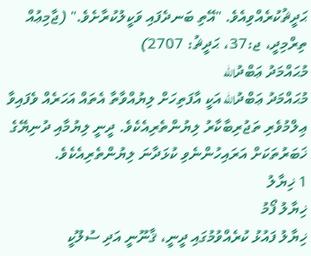ޙަދީޘުކުރެއްވިއެވެ. "އޭތި ބަނދެފައި ވަކީލުކުރާށެވެ." (ޖާމިޢުއް ތިރްމިދީ، ޖ:37، ޙަދީޘު: 2707)
މުޙައްމަދު ޢަބްދުالله
މުޙައްމަދު ޢަބްދުالله އަކީ އާފަތިހަށް ލިޔުއްވާތާ އެތައް އަހަރެއް ވެފައިވާ ޢިލްމުވެރި ތަޖުރިބާކާރު ލިޔުންތެރިއެކެވެ. ދީނީ ލިޔުމާއި ދުނިޔޭގެ ޚަބަރުތަކަށް އަރައިހުންނެވި ކުޅަދާނަ ލިޔުންތެރިއެކެވެ.
1 ޚިޔާލު
ޚިޔާލު ފޯމު
ޚިޔާލު ފައުޅު ކުރެއްވުމުގައި ދީނީ، ޤާނޫނީ އަދި ސުލޫކީ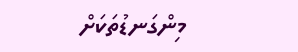މިންގަނޑުތަކަށް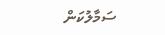ސަމާލުކަން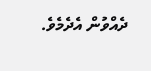ދެއްވުން އެދެމެވެ.